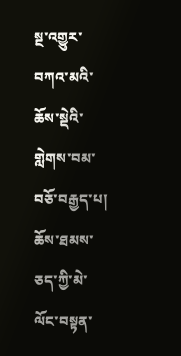སྔ་འགྱུར་བཀའ་མའི་ཆོས་སྡེའི་གླེགས་བམ་བཅོ་བརྒྱད་པ།
ཆོས་ཐམས་ཅད་ཀྱི་མེ་ལོང་བསྟན་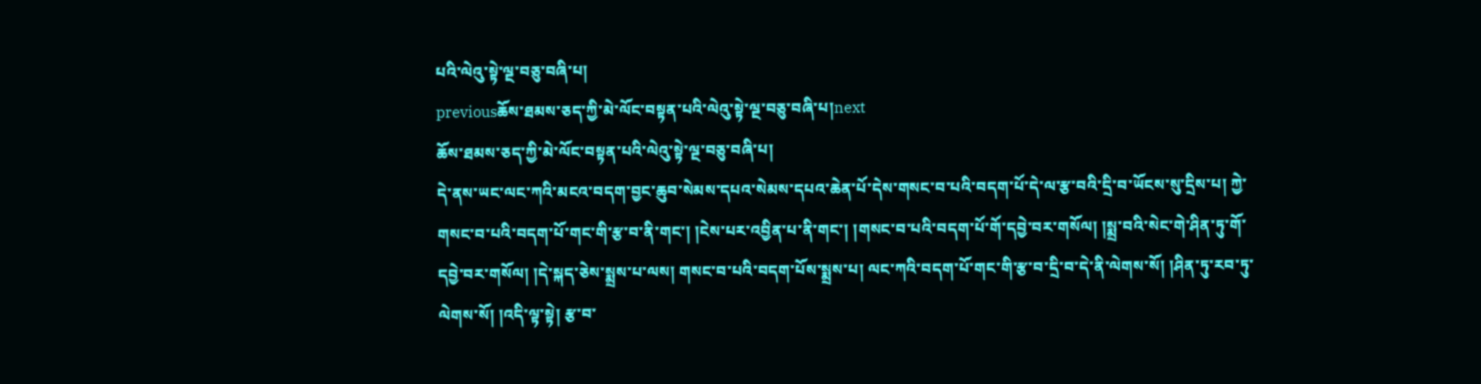པའི་ལེའུ་སྟེ་ལྔ་བཅུ་བཞི་པ།
previousཆོས་ཐམས་ཅད་ཀྱི་མེ་ལོང་བསྟན་པའི་ལེའུ་སྟེ་ལྔ་བཅུ་བཞི་པ།next
ཆོས་ཐམས་ཅད་ཀྱི་མེ་ལོང་བསྟན་པའི་ལེའུ་སྟེ་ལྔ་བཅུ་བཞི་པ།
དེ་ནས་ཡང་ལང་ཀའི་མངའ་བདག་བྱང་ཆུབ་སེམས་དཔའ་སེམས་དཔའ་ཆེན་པོ་དེས་གསང་བ་པའི་བདག་པོ་དེ་ལ་རྩ་བའི་དྲི་བ་ཡོངས་སུ་དྲིས་པ། ཀྱེ་གསང་བ་པའི་བདག་པོ་གང་གི་རྩ་བ་ནི་གང་། །ངེས་པར་འབྱིན་པ་ནི་གང་། །གསང་བ་པའི་བདག་པོ་གོ་དབྱེ་བར་གསོལ། །སྨྲ་བའི་སེང་གེ་ཤིན་ཏུ་གོ་དབྱེ་བར་གསོལ། །དེ་སྐད་ཅེས་སྨྲས་པ་ལས། གསང་བ་པའི་བདག་པོས་སྨྲས་པ། ལང་ཀའི་བདག་པོ་གང་གི་རྩ་བ་དྲི་བ་དེ་ནི་ལེགས་སོ། །ཤིན་ཏུ་རབ་ཏུ་ལེགས་སོ། །འདི་ལྟ་སྟེ། རྩ་བ་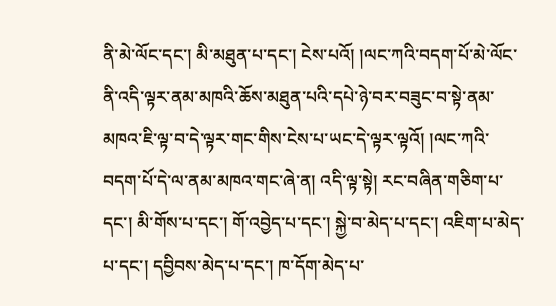ནི་མེ་ལོང་དང་། མི་མཐུན་པ་དང་། ངེས་པའོ། །ལང་ཀའི་བདག་པོ་མེ་ལོང་ནི་འདི་ལྟར་ནམ་མཁའི་ཆོས་མཐུན་པའི་དཔེ་ཉེ་བར་བཟུང་བ་སྟེ་ནམ་མཁའ་ཇི་ལྟ་བ་དེ་ལྟར་གང་གིས་ངེས་པ་ཡང་དེ་ལྟར་ལྟའོ། །ལང་ཀའི་བདག་པོ་དེ་ལ་ནམ་མཁའ་གང་ཞེ་ན། འདི་ལྟ་སྟེ། རང་བཞིན་གཅིག་པ་དང་། མི་གོས་པ་དང་། གོ་འབྱེད་པ་དང་། སྐྱེ་བ་མེད་པ་དང་། འཇིག་པ་མེད་པ་དང་། དབྱིབས་མེད་པ་དང་། ཁ་དོག་མེད་པ་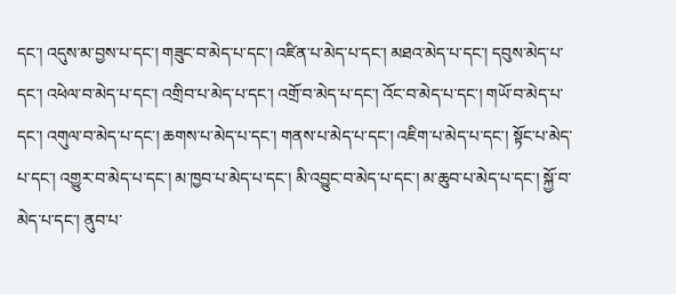དང་། འདུས་མ་བྱས་པ་དང་། གཟུང་བ་མེད་པ་དང་། འཛིན་པ་མེད་པ་དང་། མཐའ་མེད་པ་དང་། དབུས་མེད་པ་དང་། འཕེལ་བ་མེད་པ་དང་། འགྲིབ་པ་མེད་པ་དང་། འགྲོ་བ་མེད་པ་དང་། འོང་བ་མེད་པ་དང་། གཡོ་བ་མེད་པ་དང་། འགུལ་བ་མེད་པ་དང་། ཆགས་པ་མེད་པ་དང་། གནས་པ་མེད་པ་དང་། འཇིག་པ་མེད་པ་དང་། སྟོང་པ་མེད་པ་དང་། འགྱུར་བ་མེད་པ་དང་། མ་ཁྱབ་པ་མེད་པ་དང་། མི་འབྱུང་བ་མེད་པ་དང་། མ་ཆུབ་པ་མེད་པ་དང་། སྐྱོ་བ་མེད་པ་དང་། ནུབ་པ་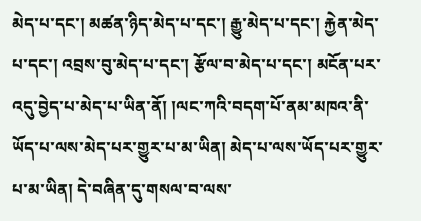མེད་པ་དང་། མཚན་ཉིད་མེད་པ་དང་། རྒྱུ་མེད་པ་དང་། རྐྱེན་མེད་པ་དང་། འབྲས་བུ་མེད་པ་དང་། རྩོལ་བ་མེད་པ་དང་། མངོན་པར་འདུ་བྱེད་པ་མེད་པ་ཡིན་ནོ། །ལང་ཀའི་བདག་པོ་ནམ་མཁའ་ནི་ཡོད་པ་ལས་མེད་པར་གྱུར་པ་མ་ཡིན། མེད་པ་ལས་ཡོད་པར་གྱུར་པ་མ་ཡིན། དེ་བཞིན་དུ་གསལ་བ་ལས་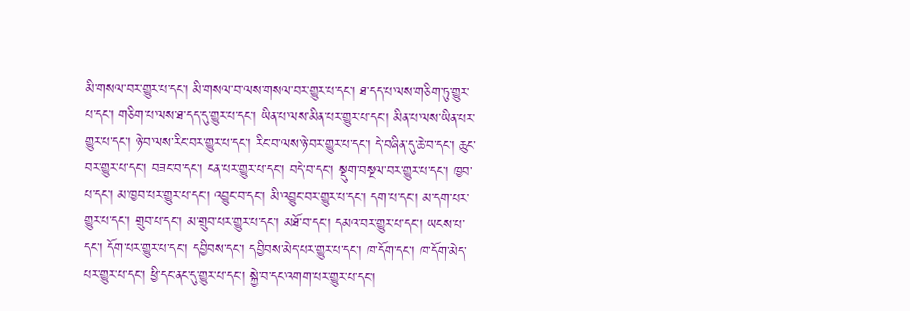མི་གསལ་བར་གྱུར་པ་དང་། མི་གསལ་བ་ལས་གསལ་བར་གྱུར་པ་དང་། ཐ་དད་པ་ལས་གཅིག་ཏུ་གྱུར་པ་དང་། གཅིག་པ་ལས་ཐ་དད་དུ་གྱུར་པ་དང་། ཡིན་པ་ལས་མིན་པར་གྱུར་པ་དང་། མིན་པ་ལས་ཡིན་པར་གྱུར་པ་དང་། ཉེ་བ་ལས་རིང་བར་གྱུར་པ་དང་། རིང་བ་ལས་ཉེ་བར་གྱུར་པ་དང་། དེ་བཞིན་དུ་ཆེ་བ་དང་། ཆུང་བར་གྱུར་པ་དང་། བཟང་བ་དང་། ངན་པར་གྱུར་པ་དང་། བདེ་བ་དང་། སྡུག་བསྔལ་བར་གྱུར་པ་དང་། ཁྱབ་པ་དང་། མ་ཁྱབ་པར་གྱུར་པ་དང་། འབྱུང་བ་དང་། མི་འབྱུང་བར་གྱུར་པ་དང་། དག་པ་དང་། མ་དག་པར་གྱུར་པ་དང་། གྲུབ་པ་དང་། མ་གྲུབ་པར་གྱུར་པ་དང་། མཐོ་བ་དང་། དམའ་བར་གྱུར་པ་དང་། ཡངས་པ་དང་། དོག་པར་གྱུར་པ་དང་། དབྱིབས་དང་། དབྱིབས་མེད་པར་གྱུར་པ་དང་། ཁ་དོག་དང་། ཁ་དོག་མེད་པར་གྱུར་པ་དང་། ཕྱི་དང་ནང་དུ་གྱུར་པ་དང་། སྐྱེ་བ་དང་འགག་པར་གྱུར་པ་དང་།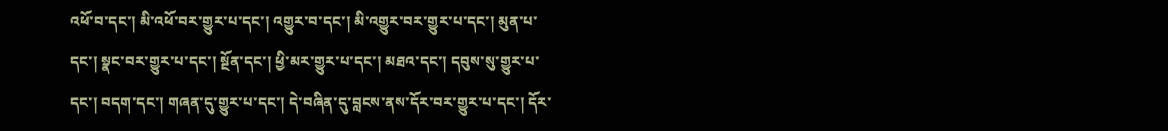འཕོ་བ་དང་། མི་འཕོ་བར་གྱུར་པ་དང་། འགྱུར་བ་དང་། མི་འགྱུར་བར་གྱུར་པ་དང་། མུན་པ་དང་། སྣང་བར་གྱུར་པ་དང་། སྔོན་དང་། ཕྱི་མར་གྱུར་པ་དང་། མཐའ་དང་། དབུས་སུ་གྱུར་པ་དང་། བདག་དང་། གཞན་དུ་གྱུར་པ་དང་། དེ་བཞིན་དུ་བླངས་ནས་དོར་བར་གྱུར་པ་དང་། དོར་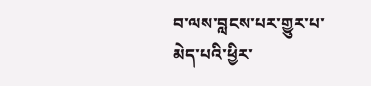བ་ལས་བླངས་པར་གྱུར་པ་མེད་པའི་ཕྱིར་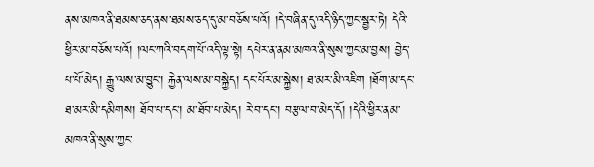ནས་མཁའ་ནི་ཐམས་ཅད་ནས་ཐམས་ཅད་དུ་མ་བཅོས་པའོ། །དེ་བཞིན་དུ་འདི་ཉིད་ཀྱང་སྦྱར་ཏེ། དེའི་ཕྱིར་མ་བཅོས་པའོ། །ལང་ཀའི་བདག་པོ་འདི་ལྟ་སྟེ། དཔེར་ན་ནམ་མཁའ་ནི་སུས་ཀྱང་མ་བྱས། བྱེད་པ་པོ་མེད། རྒྱུ་ལས་མ་བྱུང་། རྐྱེན་ལས་མ་བསྐྱེད། དང་པོར་མ་སྐྱེས། ཐ་མར་མི་འཇིག །ཐོག་མ་དང་ཐ་མར་མི་དམིགས། ཐོབ་པ་དང་། མ་ཐོབ་པ་མེད། རེ་བ་དང་། བརྩལ་བ་མེད་དོ། །དེའི་ཕྱིར་ནམ་མཁའ་ནི་སུས་ཀྱང་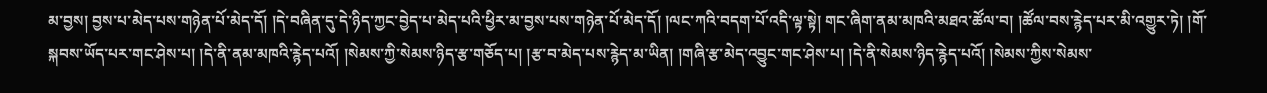མ་བྱས། བྱས་པ་མེད་པས་གཉེན་པོ་མེད་དོ། །དེ་བཞིན་དུ་དེ་ཉིད་ཀྱང་བྱེད་པ་མེད་པའི་ཕྱིར་མ་བྱས་པས་གཉེན་པོ་མེད་དོ། །ལང་ཀའི་བདག་པོ་འདི་ལྟ་སྟེ། གང་ཞིག་ནམ་མཁའི་མཐའ་ཚོལ་བ། །ཚོལ་བས་རྙེད་པར་མི་འགྱུར་ཏེ། །གོ་སྐབས་ཡོད་པར་གང་ཤེས་པ། །དེ་ནི་ནམ་མཁའི་རྙེད་པའོ། །སེམས་ཀྱི་སེམས་ཉིད་རྩ་གཅོད་པ། །རྩ་བ་མེད་པས་རྙེད་མ་ཡིན། །གཞི་རྩ་མེད་འབྱུང་གང་ཤེས་པ། །དེ་ནི་སེམས་ཉིད་རྙེད་པའོ། །སེམས་ཀྱིས་སེམས་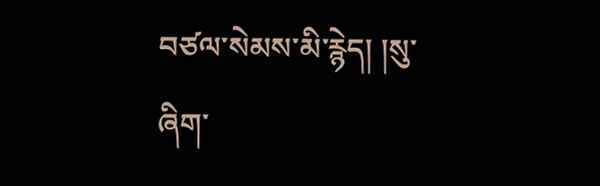བཙལ་སེམས་མི་རྙེད། །སུ་ཞིག་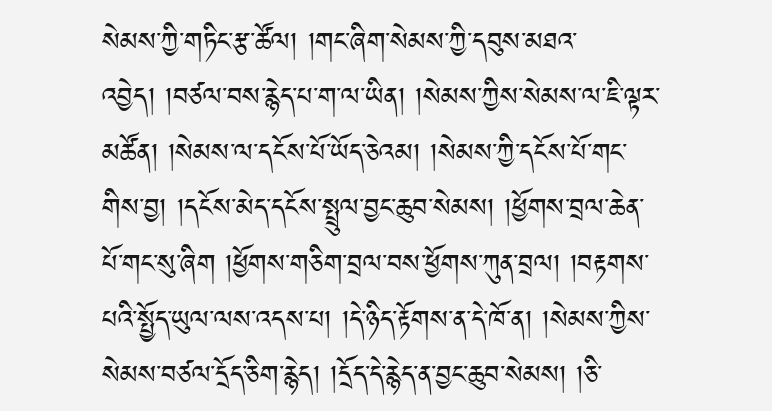སེམས་ཀྱི་གཏིང་རྩ་ཚོལ། །གང་ཞིག་སེམས་ཀྱི་དབུས་མཐའ་འབྱེད། །བཙལ་བས་རྙེད་པ་ག་ལ་ཡིན། །སེམས་ཀྱིས་སེམས་ལ་ཇི་ལྟར་མཚོན། །སེམས་ལ་དངོས་པོ་ཡོད་ཅེའམ། །སེམས་ཀྱི་དངོས་པོ་གང་གིས་བྱ། །དངོས་མེད་དངོས་སྤྲུལ་བྱང་ཆུབ་སེམས། །ཕྱོགས་བྲལ་ཆེན་པོ་གང་སུ་ཞིག །ཕྱོགས་གཅིག་བྲལ་བས་ཕྱོགས་ཀུན་བྲལ། །བརྟགས་པའི་སྤྱོད་ཡུལ་ལས་འདས་པ། །དེ་ཉིད་རྟོགས་ན་དེ་ཁོ་ན། །སེམས་ཀྱིས་སེམས་བཙལ་དྲོད་ཅིག་རྙེད། །དྲོད་དེ་རྙེད་ན་བྱང་ཆུབ་སེམས། །ཅི་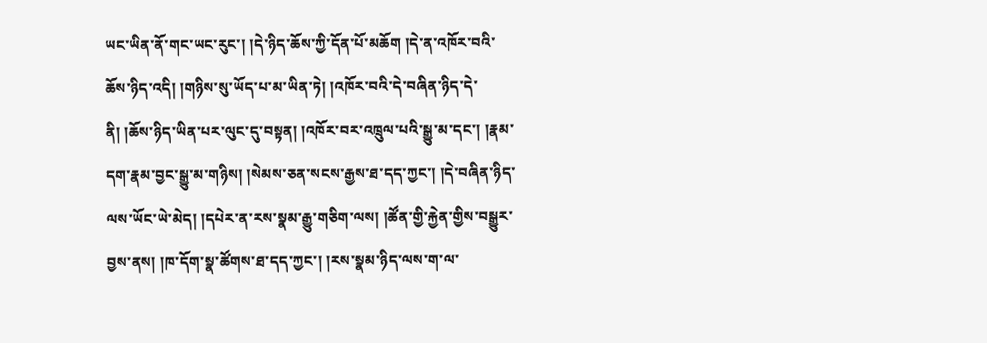ཡང་ཡིན་ནོ་གང་ཡང་རུང་། །དེ་ཉིད་ཆོས་ཀྱི་དོན་པོ་མཆོག །དེ་ན་འཁོར་བའི་ཆོས་ཉིད་འདི། །གཉིས་སུ་ཡོད་པ་མ་ཡིན་ཏེ། །འཁོར་བའི་དེ་བཞིན་ཉིད་དེ་ནི། །ཆོས་ཉིད་ཡིན་པར་ལུང་དུ་བསྟན། །འཁོར་བར་འཁྲུལ་པའི་སྒྱུ་མ་དང་། །རྣམ་དག་རྣམ་བྱང་སྒྱུ་མ་གཉིས། །སེམས་ཅན་སངས་རྒྱས་ཐ་དད་ཀྱང་། །དེ་བཞིན་ཉིད་ལས་ཡོང་ཡེ་མེད། །དཔེར་ན་རས་སྣམ་རྒྱུ་གཅིག་ལས། །ཚོན་གྱི་རྐྱེན་གྱིས་བསྒྱུར་བྱས་ནས། །ཁ་དོག་སྣ་ཚོགས་ཐ་དད་ཀྱང་། །རས་སྣམ་ཉིད་ལས་ག་ལ་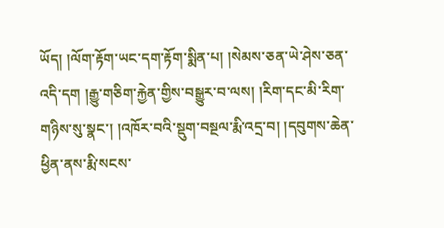ཡོད། །ལོག་རྟོག་ཡང་དག་རྟོག་སྨིན་པ། །སེམས་ཅན་ཡེ་ཤེས་ཅན་འདི་དག །རྒྱུ་གཅིག་རྐྱེན་གྱིས་བསྒྱུར་བ་ལས། །རིག་དང་མི་རིག་གཉིས་སུ་སྣང་། །འཁོར་བའི་སྡུག་བསྔལ་རྨི་འདྲ་བ། །དབུགས་ཆེན་ཕྱིན་ནས་རྨི་སངས་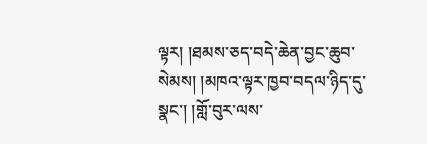ལྟར། །ཐམས་ཅད་བདེ་ཆེན་བྱང་ཆུབ་སེམས། །མཁའ་ལྟར་ཁྱབ་བདལ་ཉིད་དུ་སྣང་། །གློ་བུར་ལས་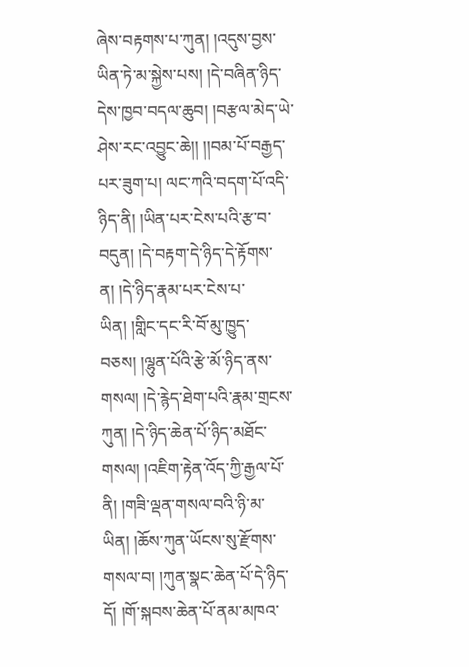ཞེས་བརྟགས་པ་ཀུན། །འདུས་བྱས་ཡིན་ཏེ་མ་སྐྱེས་པས། །དེ་བཞིན་ཉིད་དེས་ཁྱབ་བདལ་ཆུབ། །བརྩལ་མེད་ཡེ་ཤེས་རང་འབྱུང་ཆེ།། །།བམ་པོ་བརྒྱད་པར་ཟུག་པ། ལང་ཀའི་བདག་པོ་འདི་ཉིད་ནི། །ཡིན་པར་ངེས་པའི་རྩ་བ་བདུན། །དེ་བརྟག་དེ་ཉིད་དེ་རྟོགས་ན། །དེ་ཉིད་རྣམ་པར་ངེས་པ་ཡིན། །གླིང་དང་རི་བོ་མུ་ཁྱུད་བཅས། །ལྷུན་པོའི་རྩེ་མོ་ཉིད་ནས་གསལ། །དེ་རྙེད་ཐེག་པའི་རྣམ་གྲངས་ཀུན། །དེ་ཉིད་ཆེན་པོ་ཉིད་མཐོང་གསལ། །འཇིག་རྟེན་འོད་ཀྱི་རྒྱལ་པོ་ནི། །གཟི་ལྡན་གསལ་བའི་ཉི་མ་ཡིན། །ཆོས་ཀུན་ཡོངས་སུ་རྫོགས་གསལ་བ། །ཀུན་སྣང་ཆེན་པོ་དེ་ཉིད་དོ། །གོ་སྐབས་ཆེན་པོ་ནམ་མཁའ་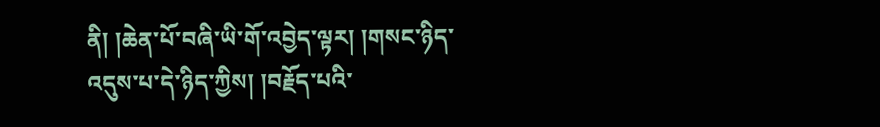ནི། །ཆེན་པོ་བཞི་ཡི་གོ་འབྱེད་ལྟར། །གསང་ཉིད་འདུས་པ་དེ་ཉིད་ཀྱིས། །བརྗོད་པའི་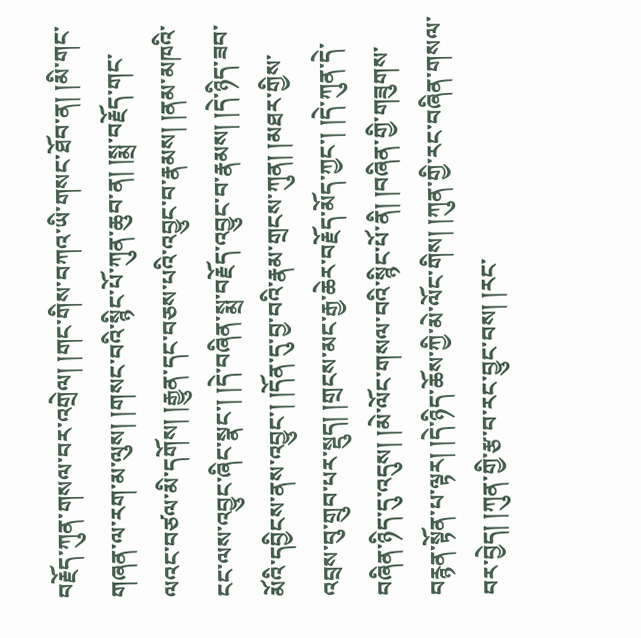བརྗོད་ཀུན་གསལ་བར་འགྲེལ། །གང་གིས་བཀའ་ཡི་གསང་ཐོབ་ན། །མི་གང་གཞན་ལ་རག་མ་ལུས། །གསང་བའི་སྙིང་པོ་ཀུན་ཆུབ་ན། །སྨྲ་བརྗོད་གང་ལའང་བཙལ་མི་དགོས། །རྒྱུན་དང་བཅས་པའི་འབྱུང་བ་རྣམས། །ནམ་མཁའི་ངང་ལས་འབྱུང་ཞིང་སྣང་། །དེ་བཞིན་སྨྲ་བརྗོད་འབྱུང་བ་རྣམས། །དེ་ཉིད་ཟབ་མོའི་དབྱིངས་ནས་འབྱུང་། །དོན་དུ་བྱ་བའི་རྣམ་གྲངས་ཀུན། །མཐར་གྱིས་འབྲས་བུ་གྲུབ་པར་སྡུད། །གྲངས་མང་རྒྱ་ཆེར་བརྗོད་མོད་ཀྱང་། །དེ་ཀུན་དེ་བཞིན་ཉིད་དུ་འདུས། །མེ་ལོང་གསལ་བའི་སྙིང་པོ་ནི། །བཞིན་གྱི་གཟུགས་བརྙན་སྟོན་པ་ལྟར། །དེ་ཉིད་ཆོས་ཀྱི་མེ་ལོང་གིས། །ཀུན་གྱི་རང་བཞིན་གསལ་བར་བྱེད། །ཀུན་གྱི་རྩ་བ་རང་བྱུང་བས། །རང་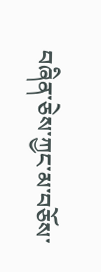བཞིན་ཅེས་ཀྱང་མ་བཅོས་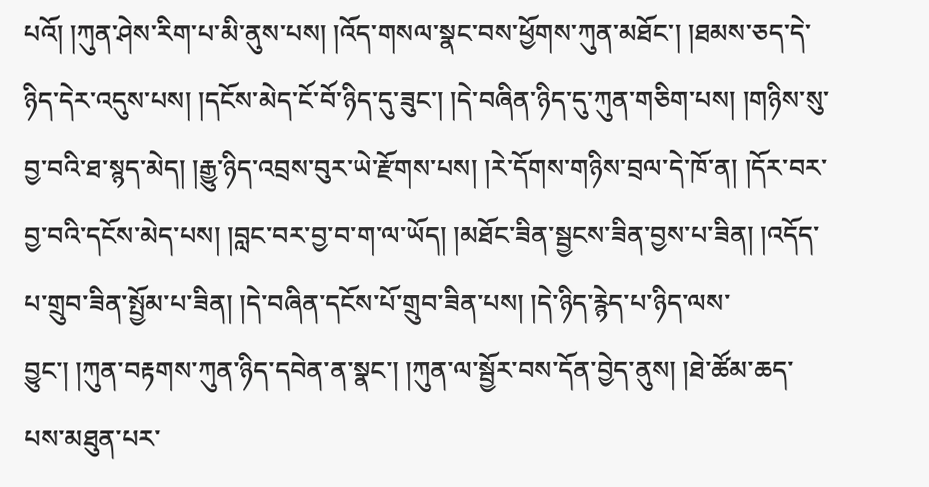པའོ། །ཀུན་ཤེས་རིག་པ་མི་ནུས་པས། །འོད་གསལ་སྣང་བས་ཕྱོགས་ཀུན་མཐོང་། །ཐམས་ཅད་དེ་ཉིད་དེར་འདུས་པས། །དངོས་མེད་ངོ་བོ་ཉིད་དུ་ཟུང་། །དེ་བཞིན་ཉིད་དུ་ཀུན་གཅིག་པས། །གཉིས་སུ་བྱ་བའི་ཐ་སྙད་མེད། །རྒྱུ་ཉིད་འབྲས་བུར་ཡེ་རྫོགས་པས། །རེ་དོགས་གཉིས་བྲལ་དེ་ཁོ་ན། །དོར་བར་བྱ་བའི་དངོས་མེད་པས། །བླང་བར་བྱ་བ་ག་ལ་ཡོད། །མཐོང་ཟིན་སྦྱངས་ཟིན་བྱས་པ་ཟིན། །འདོད་པ་གྲུབ་ཟིན་སྤྱོམ་པ་ཟིན། །དེ་བཞིན་དངོས་པོ་གྲུབ་ཟིན་པས། །དེ་ཉིད་རྙེད་པ་ཉིད་ལས་བྱུང་། །ཀུན་བརྟགས་ཀུན་ཉིད་དབེན་ན་སྣང་། །ཀུན་ལ་སྦྱོར་བས་དོན་བྱེད་ནུས། །ཐེ་ཚོམ་ཆད་པས་མཐུན་པར་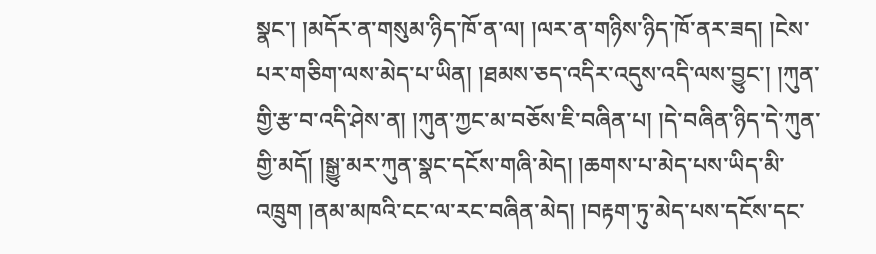སྣང་། །མདོར་ན་གསུམ་ཉིད་ཁོ་ན་ལ། །ལར་ན་གཉིས་ཉིད་ཁོ་ནར་ཟད། །ངེས་པར་གཅིག་ལས་མེད་པ་ཡིན། །ཐམས་ཅད་འདིར་འདུས་འདི་ལས་བྱུང་། །ཀུན་གྱི་རྩ་བ་འདི་ཤེས་ན། །ཀུན་ཀྱང་མ་བཅོས་ཇི་བཞིན་པ། །དེ་བཞིན་ཉིད་དེ་ཀུན་གྱི་མདོ། །སྒྱུ་མར་ཀུན་སྣང་དངོས་གཞི་མེད། །ཆགས་པ་མེད་པས་ཡིད་མི་འཁྲུག །ནམ་མཁའི་ངང་ལ་རང་བཞིན་མེད། །བརྟག་ཏུ་མེད་པས་དངོས་དང་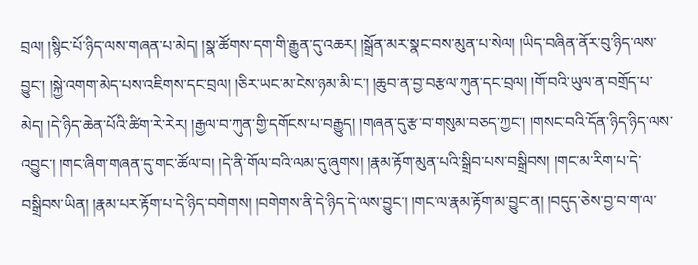བྲལ། །སྙིང་པོ་ཉིད་ལས་གཞན་པ་མེད། །སྣ་ཚོགས་དག་གི་རྒྱུན་དུ་འཆར། །སྒྲོན་མར་སྣང་བས་མུན་པ་སེལ། །ཡིད་བཞིན་ནོར་བུ་ཉིད་ལས་བྱུང་། །སྐྱེ་འགག་མེད་པས་འཇིགས་དང་བྲལ། །ཅིར་ཡང་མ་ངེས་ཉམ་མི་ང་། །ཆུབ་ན་བྱ་བརྩལ་ཀུན་དང་བྲལ། །གོ་བའི་ཡུལ་ན་བགྲོད་པ་མེད། །དེ་ཉིད་ཆེན་པོའི་ཚིག་རེ་རེར། །རྒྱལ་བ་ཀུན་གྱི་དགོངས་པ་བརྒྱུད། །གཞན་དུ་རྩ་བ་གསུམ་བཅད་ཀྱང་། །གསང་བའི་དོན་ཉིད་ཉིད་ལས་འབྱུང་། །གང་ཞིག་གཞན་དུ་གང་ཚོལ་བ། །དེ་ནི་གོལ་བའི་ལམ་དུ་ཞུགས། །རྣམ་རྟོག་མུན་པའི་སྒྲིབ་པས་བསྒྲིབས། །གང་མ་རིག་པ་དེ་བསྒྲིབས་ཡིན། །རྣམ་པར་རྟོག་པ་དེ་ཉིད་བགེགས། །བགེགས་ནི་དེ་ཉིད་དེ་ལས་བྱུང་། །གང་ལ་རྣམ་རྟོག་མ་བྱུང་ན། །བདུད་ཅེས་བྱ་བ་ག་ལ་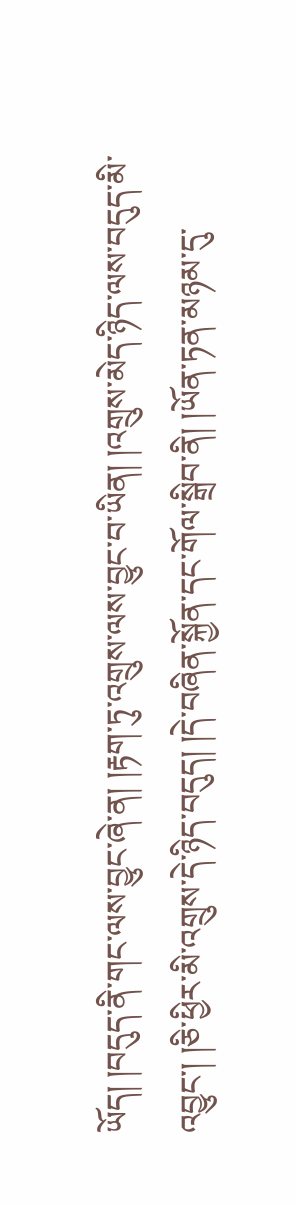ཡོད། །བདུད་ནི་གང་ལས་བྱུང་ཞེ་ན། །རྟག་ཏུ་འགྲུས་ལས་བྱུང་བ་ཡིན། །འགྲུས་མེད་ཉིད་ལས་བདུད་མི་འབྱུང་། །ཅི་ཕྱིར་མི་འགྲུས་དེ་ཉིད་བདུད། །དེ་བཞིན་སྐྱོན་དང་གོལ་སྒྲིབ་ནི། །ཡོན་ཏན་མཉམ་དུ་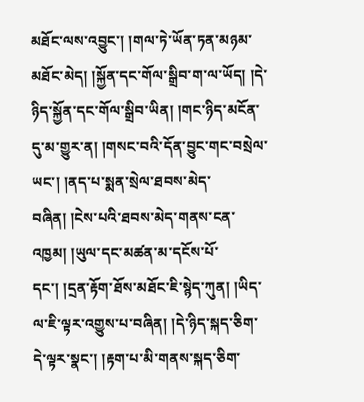མཐོང་ལས་འབྱུང་། །གལ་ཏེ་ཡོན་ཏན་མཉམ་མཐོང་མེད། །སྐྱོན་དང་གོལ་སྒྲིབ་ག་ལ་ཡོད། །དེ་ཉིད་སྐྱོན་དང་གོལ་སྒྲིབ་ཡིན། །གང་ཉིད་མངོན་དུ་མ་གྱུར་ན། །གསང་བའི་དོན་བྱུང་གང་བསྲེལ་ཡང་། །ནད་པ་སྨན་སྲེལ་ཐབས་མེད་བཞིན། །ངེས་པའི་ཐབས་མེད་གནས་ངན་འཁྱམ། །ཡུལ་དང་མཚན་མ་དངོས་པོ་དང་། །དྲན་རྟོག་ཐོས་མཐོང་ཇི་སྙེད་ཀུན། །ཡིད་ལ་ཇི་ལྟར་འགྱུས་པ་བཞིན། །དེ་ཉིད་སྐད་ཅིག་དེ་ལྟར་སྣང་། །རྟག་པ་མི་གནས་སྐད་ཅིག་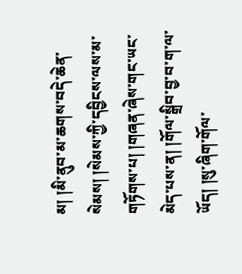མ། །མི་ནུབ་མ་ཆགས་བདེ་ཆེན་སེམས། །སེམས་ཀྱི་དབྱིངས་ལས་མ་གཏོགས་པ། །གཞན་ཞེས་གང་ཡང་མེད་པས་ན། །གོལ་སྒྲིབ་བྱ་བ་ག་ལ་ཡོད། །སུ་ཞིག་གོལ་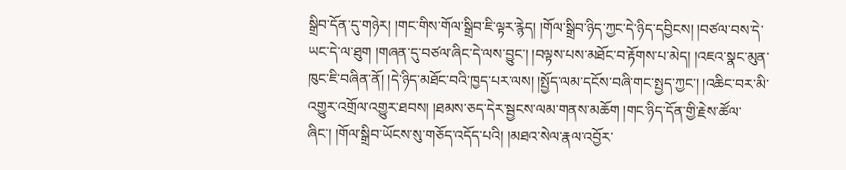སྒྲིབ་དོན་དུ་གཉེར། །གང་གིས་གོལ་སྒྲིབ་ཇི་ལྟར་རྙེད། །གོལ་སྒྲིབ་ཉིད་ཀྱང་དེ་ཉིད་དབྱིངས། །བཙལ་བས་དེ་ཡང་དེ་ལ་ཐུག །གཞན་དུ་བཙལ་ཞིང་དེ་ལས་བྱུང་། །བལྟས་པས་མཐོང་བ་རྟོགས་པ་མེད། །འཇའ་སྣང་མུན་ཁུང་ཇི་བཞིན་ནོ། །དེ་ཉིད་མཐོང་བའི་ཁྱད་པར་ལས། །སྤྱོད་ལམ་དངོས་བཞི་གང་སྤྱད་ཀྱང་། །འཆིང་བར་མི་འགྱུར་འགྲོལ་འགྱུར་ཐབས། །ཐམས་ཅད་དེར་སྦྱངས་ལམ་གནས་མཆོག །གང་ཉིད་དོན་གྱི་རྗེས་ཚོལ་ཞིང་། །གོལ་སྒྲིབ་ཡོངས་སུ་གཅོད་འདོད་པའི། །མཐའ་སེལ་རྣལ་འབྱོར་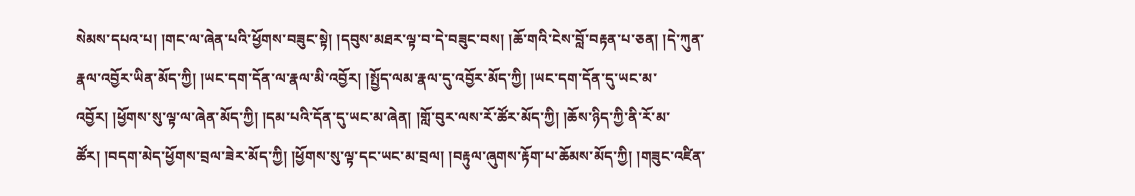སེམས་དཔའ་པ། །གང་ལ་ཞེན་པའི་ཕྱོགས་བཟུང་སྟེ། །དབུས་མཐར་ལྟ་བ་དེ་བཟུང་བས། །ཆོ་གའི་ངེས་བློ་བརྟན་པ་ཅན། །དེ་ཀུན་རྣལ་འབྱོར་ཡིན་མོད་ཀྱི། །ཡང་དག་དོན་ལ་རྣལ་མི་འབྱོར། །སྤྱོད་ལམ་རྣལ་དུ་འབྱོར་མོད་ཀྱི། །ཡང་དག་དོན་དུ་ཡང་མ་འབྱོར། །ཕྱོགས་སུ་ལྟ་ལ་ཞེན་མོད་ཀྱི། །དམ་པའི་དོན་དུ་ཡང་མ་ཞེན། །གློ་བུར་ལས་རོ་ཚོར་མོད་ཀྱི། །ཆོས་ཉིད་ཀྱི་ནི་རོ་མ་ཚོར། །བདག་མེད་ཕྱོགས་བྲལ་ཟེར་མོད་ཀྱི། །ཕྱོགས་སུ་ལྟ་དང་ཡང་མ་བྲལ། །བརྟུལ་ཞུགས་རྟོག་པ་ཆོམས་མོད་ཀྱི། །གཟུང་འཛིན་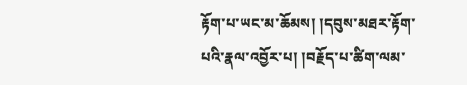རྟོག་པ་ཡང་མ་ཆོམས། །དབུས་མཐར་རྟོག་པའི་རྣལ་འབྱོར་པ། །བརྗོད་པ་ཚིག་ལམ་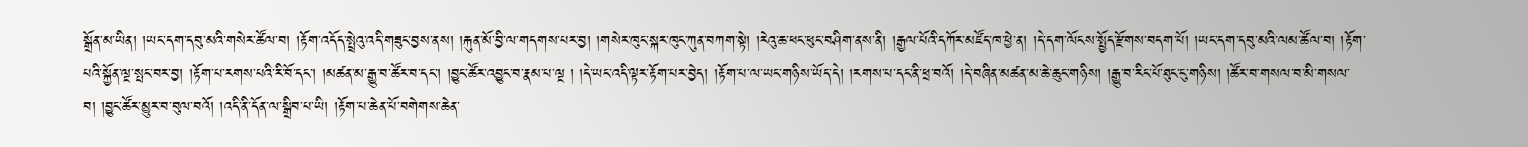སྒྲོན་མ་ཡིན། །ཡང་དག་དབུ་མའི་གསེར་ཚོལ་བ། །རྟོག་འདོད་སྤྲེའུ་འདི་གཟུང་བྱས་ནས། །རྐུན་མོ་བྱི་ལ་གདགས་པར་བྱ། །གསེར་ཁུང་སྐར་ཁུང་ཀུན་བཀག་སྟེ། །རེའུ་ཆ་ཕང་ཕུང་བཤིག་ནས་ནི། །རྒྱལ་པོའི་དཀོར་མཛོད་ཁ་ཕྱེ་ན། །དེ་དག་ལོངས་སྤྱོད་རྫོགས་བདག་པོ། །ཡང་དག་དབུ་མའི་ལམ་ཚོལ་བ། །རྟོག་པའི་སྐྱོན་ལྔ་སྤང་བར་བྱ། །རྟོག་པ་རགས་པའི་རི་བོ་དང་། །མཚན་མ་རྒྱུ་བ་ཚོར་བ་དང་། །བྱུང་ཚོར་འབྱུང་བ་རྣམ་པ་ལྔ ། །དེ་ཡང་འདི་ལྟར་རྟོག་པར་བྱེད། །རྟོག་པ་ལ་ཡང་གཉིས་ཡོད་དེ། །རགས་པ་དང་ནི་ཕྲ་བའོ། །དེ་བཞིན་མཚན་མ་ཆེ་ཆུང་གཉིས། །རྒྱུ་བ་རིང་པོ་ཐུང་ངུ་གཉིས། །ཚོར་བ་གསལ་བ་མི་གསལ་བ། །བྱུང་ཚོར་མྱུར་བ་བུལ་བའོ། །འདི་ནི་དོན་ལ་སྒྲིབ་པ་ཡི། །རྟོག་པ་ཆེན་པོ་བགེགས་ཆེན་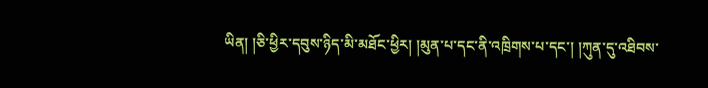ཡིན། །ཅི་ཕྱིར་དབུས་ཉིད་མི་མཐོང་ཕྱིར། །མུན་པ་དང་ནི་འཁྲིགས་པ་དང་། །ཀུན་དུ་འཐིབས་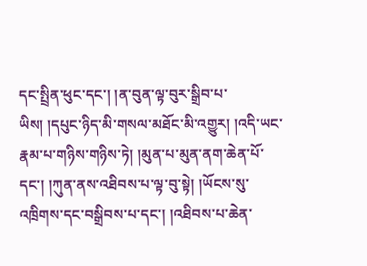དང་སྤྲིན་ཕུང་དང་། །ན་བུན་ལྟ་བུར་སྒྲིབ་པ་ཡིས། །དཔུང་ཉིད་མི་གསལ་མཐོང་མི་འགྱུར། །འདི་ཡང་རྣམ་པ་གཉིས་གཉིས་ཏེ། །མུན་པ་མུན་ནག་ཆེན་པོ་དང་། །ཀུན་ནས་འཐིབས་པ་ལྟ་བུ་སྟེ། །ཡོངས་སུ་འཁྲིགས་དང་བསྒྲིབས་པ་དང་། །འཐིབས་པ་ཆེན་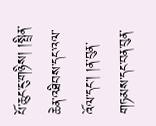པོ་ཆུང་ངུ་གཉིས། །སྤྲིན་ཆེན་འཐིབས་དང་འལ་འོལ་དང་། །ན་བུན་གཏམས་དང་བན་བུན་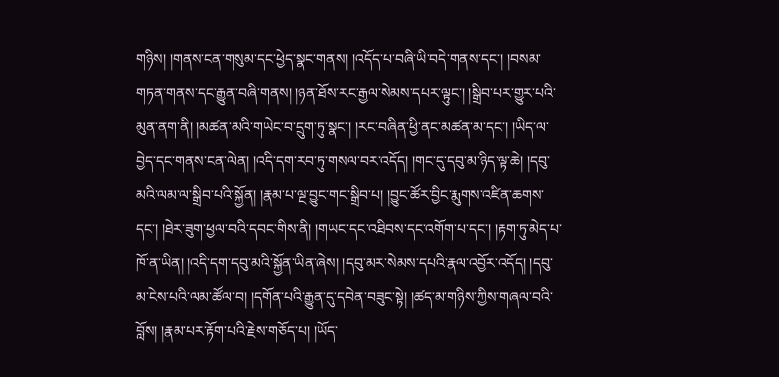གཉིས། །གནས་ངན་གསུམ་དང་ཕྱེད་སྣང་གནས། །འདོད་པ་བཞི་ཡི་བདེ་གནས་དང་། །བསམ་གཏན་གནས་དང་རྒྱུན་བཞི་གནས། །ཉན་ཐོས་རང་རྒྱལ་སེམས་དཔར་ལྟུང་། །སྒྲིབ་པར་གྱུར་པའི་མུན་ནག་ནི། །མཚན་མའི་གཡེང་བ་དྲུག་ཏུ་སྣང་། །རང་བཞིན་ཕྱི་ནང་མཚན་མ་དང་། །ཡིད་ལ་བྱེད་དང་གནས་ངན་ལེན། །འདི་དག་རབ་ཏུ་གསལ་བར་འདོད། །གང་དུ་དབུ་མ་ཉིད་ལྟ་ཆེ། །དབུ་མའི་ལམ་ལ་སྒྲིབ་པའི་སྐྱོན། །རྣམ་པ་ལྔ་བྱུང་གང་སྒྲིབ་པ། །བྱུང་ཚོར་བྱིང་རྨུགས་འཛིན་ཆགས་དང་། །ཐེར་ཟུག་ཕྱལ་བའི་དབང་གིས་ནི། །གཡང་དང་འཐིབས་དང་འགོག་པ་དང་། །རྟག་ཏུ་མེད་པ་ཁོ་ན་ཡིན། །འདི་དག་དབུ་མའི་སྐྱོན་ཡིན་ཞེས། །དབུ་མར་སེམས་དཔའི་རྣལ་འབྱོར་འདོད། །དབུ་མ་ངེས་པའི་ལམ་ཚོལ་བ། །དགོན་པའི་རྒྱུན་དུ་དབེན་བཟུང་སྟེ། །ཚད་མ་གཉིས་ཀྱིས་གཞལ་བའི་བློས། །རྣམ་པར་རྟོག་པའི་རྗེས་གཅོད་པ། །ཡོད་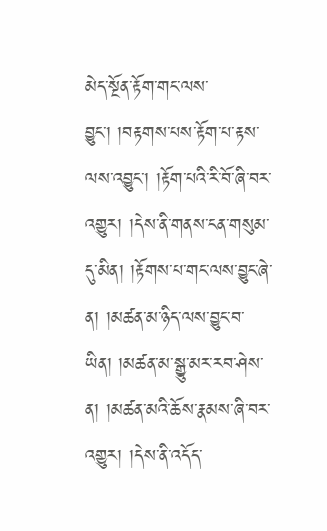མེད་སྔོན་རྟོག་གང་ལས་བྱུང་། །བརྟགས་པས་རྟོག་པ་རྟས་ལས་འབྱུང་། །རྟོག་པའི་རི་བོ་ཞི་བར་འགྱུར། །དེས་ནི་གནས་ངན་གསུམ་དུ་མིན། །རྟོགས་པ་གང་ལས་བྱུང་ཞེ་ན། །མཚན་མ་ཉིད་ལས་བྱུང་བ་ཡིན། །མཚན་མ་སྒྱུ་མར་རབ་ཤེས་ན། །མཚན་མའི་ཆོས་རྣམས་ཞི་བར་འགྱུར། །དེས་ནི་འདོད་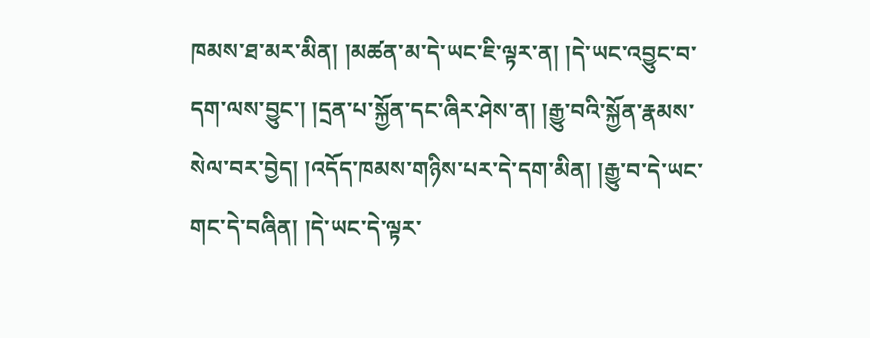ཁམས་ཐ་མར་མིན། །མཚན་མ་དེ་ཡང་ཇི་ལྟར་ན། །དེ་ཡང་འབྱུང་བ་དག་ལས་བྱུང་། །དྲན་པ་སྐྱོན་དང་ཞིར་ཤེས་ན། །རྒྱུ་བའི་སྐྱོན་རྣམས་སེལ་བར་བྱེད། །འདོད་ཁམས་གཉིས་པར་དེ་དག་མིན། །རྒྱུ་བ་དེ་ཡང་གང་དེ་བཞིན། །དེ་ཡང་དེ་ལྟར་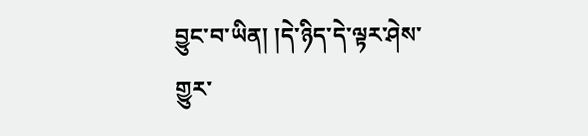བྱུང་བ་ཡིན། །དེ་ཉིད་དེ་ལྟར་ཤེས་གྱུར་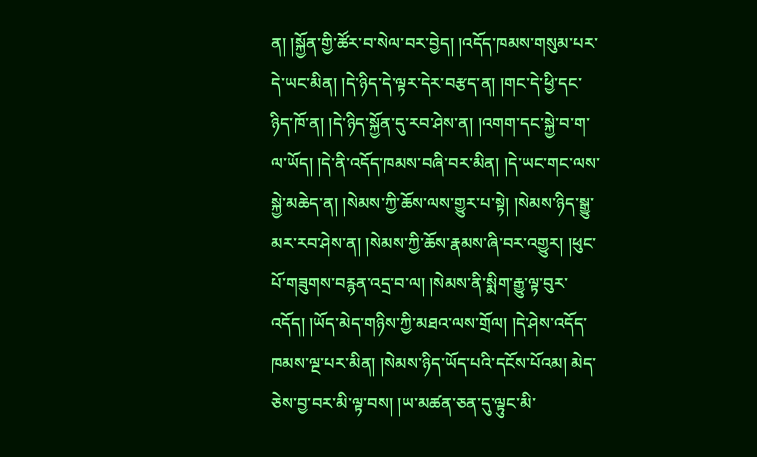ན། །སྐྱོན་གྱི་ཚོར་བ་སེལ་བར་བྱེད། །འདོད་ཁམས་གསུམ་པར་དེ་ཡང་མིན། །དེ་ཉིད་དེ་ལྟར་དེར་བརྩད་ན། །གང་དེ་ཕྱི་དང་ཉིད་ཁོ་ན། །དེ་ཉིད་སྐྱོན་དུ་རབ་ཤེས་ན། །འགག་དང་སྐྱེ་བ་ག་ལ་ཡོད། །དེ་ནི་འདོད་ཁམས་བཞི་བར་མིན། །དེ་ཡང་གང་ལས་སྐྱེ་མཆེད་ན། །སེམས་ཀྱི་ཆོས་ལས་གྱུར་པ་སྟེ། །སེམས་ཉིད་སྒྱུ་མར་རབ་ཤེས་ན། །སེམས་ཀྱི་ཆོས་རྣམས་ཞི་བར་འགྱུར། །ཕུང་པོ་གཟུགས་བརྙན་འདྲ་བ་ལ། །སེམས་ནི་སྨིག་རྒྱུ་ལྟ་བུར་འདོད། །ཡོད་མེད་གཉིས་ཀྱི་མཐའ་ལས་གྲོལ། །དེ་ཤེས་འདོད་ཁམས་ལྔ་པར་མིན། །སེམས་ཉིད་ཡོད་པའི་དངོས་པོའམ། མེད་ཅེས་བྱ་བར་མི་ལྟ་བས། །ཡ་མཚན་ཅན་དུ་ལྟུང་མི་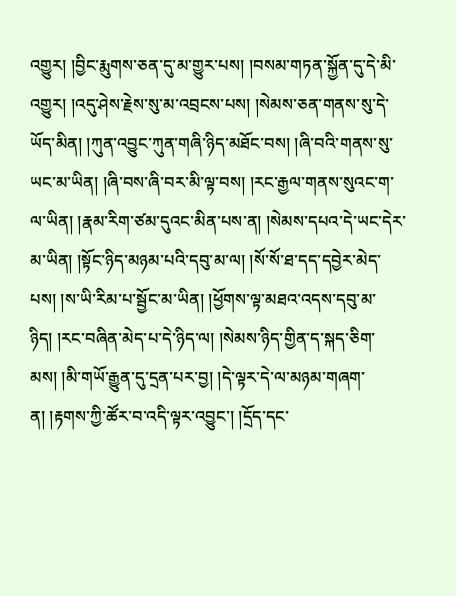འགྱུར། །བྱིང་རྨུགས་ཅན་དུ་མ་གྱུར་པས། །བསམ་གཏན་སྐྱོན་དུ་དེ་མི་འགྱུར། །འདུ་ཤེས་རྗེས་སུ་མ་འབྲངས་པས། །སེམས་ཅན་གནས་སུ་དེ་ཡོད་མིན། །ཀུན་འབྱུང་ཀུན་གཞི་ཉིད་མཐོང་བས། །ཞི་བའི་གནས་སུ་ཡང་མ་ཡིན། །ཞི་བས་ཞི་བར་མི་ལྟ་བས། །རང་རྒྱལ་གནས་སུའང་ག་ལ་ཡིན། །རྣམ་རིག་ཙམ་དུའང་མིན་པས་ན། །སེམས་དཔའ་དེ་ཡང་དེར་མ་ཡིན། །སྟོང་ཉིད་མཉམ་པའི་དབུ་མ་ལ། །སོ་སོ་ཐ་དད་དབྱེར་མེད་པས། །ས་ཡི་རིམ་པ་སྦྱོང་མ་ཡིན། །ཕྱོགས་ལྟ་མཐའ་འདས་དབུ་མ་ཉིད། །རང་བཞིན་མེད་པ་དེ་ཉིད་ལ། །སེམས་ཉིད་གྱིན་ད་སྐད་ཅིག་མས། །མི་གཡོ་རྒྱུན་དུ་དྲན་པར་བྱ། །དེ་ལྟར་དེ་ལ་མཉམ་གཞག་ན། །རྟགས་ཀྱི་ཚོར་བ་འདི་ལྟར་འབྱུང་། །དྲོད་དང་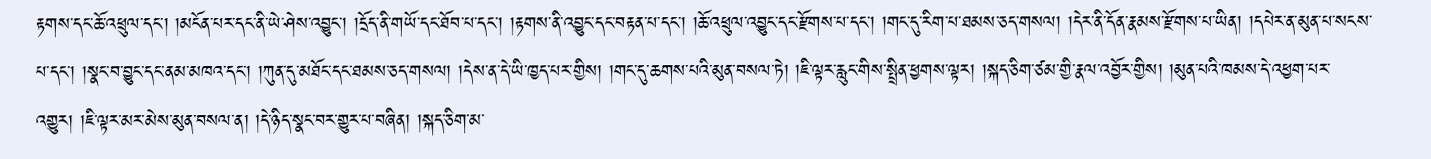རྟགས་དང་ཆོ་འཕྲུལ་དང་། །མངོན་པར་དང་ནི་ཡེ་ཤེས་འབྱུང་། །དྲོད་ནི་གཡོ་དང་ཐོབ་པ་དང་། །རྟགས་ནི་འབྱུང་དང་བརྟན་པ་དང་། །ཆོ་འཕྲུལ་འབྱུང་དང་རྫོགས་པ་དང་། །གང་དུ་རིག་པ་ཐམས་ཅད་གསལ། །དེར་ནི་དོན་རྣམས་རྫོགས་པ་ཡིན། །དཔེར་ན་མུན་པ་སངས་པ་དང་། །སྣང་བ་བྱུང་དང་ནམ་མཁའ་དང་། །ཀུན་དུ་མཐོང་དང་ཐམས་ཅད་གསལ། །དེས་ན་དེ་ཡི་ཁྱད་པར་གྱིས། །གང་དུ་ཆགས་པའི་མུན་བསལ་ཏེ། །ཇི་ལྟར་རླུང་གིས་སྤྲིན་ཕྱགས་ལྟར། །སྐད་ཅིག་ཙམ་གྱི་རྣལ་འབྱོར་གྱིས། །མུན་པའི་ཁམས་དེ་འཕྱག་པར་འགྱུར། །ཇི་ལྟར་མར་མེས་མུན་བསལ་ན། །དེ་ཉིད་སྣང་བར་གྱུར་པ་བཞིན། །སྐད་ཅིག་མ་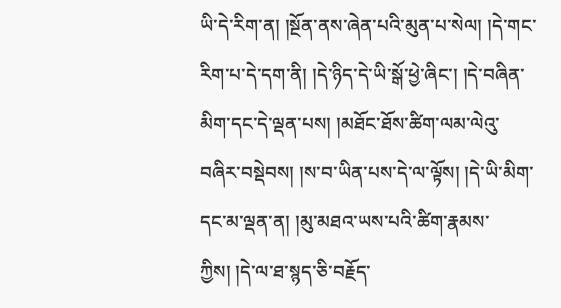ཡི་དེ་རིག་ན། །སྔོན་ནས་ཞེན་པའི་མུན་པ་སེལ། །དེ་གང་རིག་པ་དེ་དག་ནི། །དེ་ཉིད་དེ་ཡི་སྒོ་ཕྱེ་ཞིང་། །དེ་བཞིན་མིག་དང་དེ་ལྡན་པས། །མཐོང་ཐོས་ཚིག་ལམ་ལེའུ་བཞིར་བསྡེབས། །ས་བ་ཡིན་པས་དེ་ལ་ལྟོས། །དེ་ཡི་མིག་དང་མ་ལྡན་ན། །མུ་མཐའ་ཡས་པའི་ཚིག་རྣམས་ཀྱིས། །དེ་ལ་ཐ་སྙད་ཅི་བརྗོད་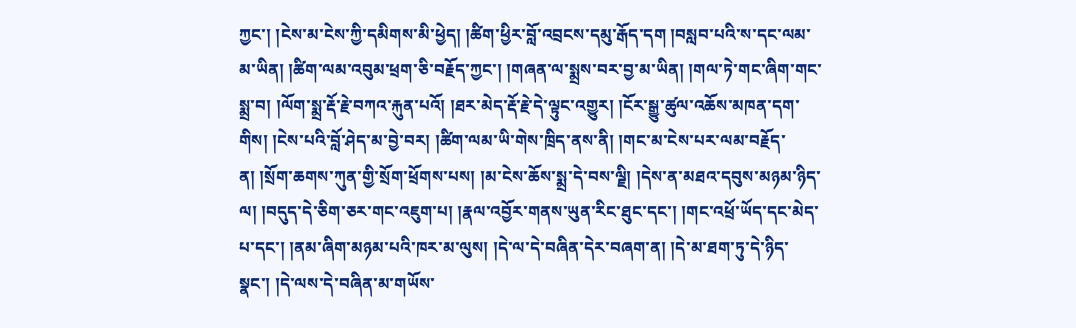ཀྱང་། །ངེས་མ་ངེས་ཀྱི་དམིགས་མི་ཕྱེད། །ཚིག་ཕྱིར་བློ་འབྲངས་དམུ་རྒོད་དག །བསླབ་པའི་ས་དང་ལམ་མ་ཡིན། །ཚིག་ལམ་འབུམ་ཕྲག་ཅི་བརྗོད་ཀྱང་། །གཞན་ལ་སྨྲས་བར་བྱ་མ་ཡིན། །གལ་ཏེ་གང་ཞིག་གང་སྨྲ་བ། །ལོག་སྨྲ་རྡོ་རྗེ་བཀའ་རྐུན་པའོ། །ཐར་མེད་རྡོ་རྗེ་དེ་ལྟུང་འགྱུར། །ངོར་སྒྱུ་ཚུལ་འཆོས་མཁན་དག་གིས། །ངེས་པའི་བློ་ཤེད་མ་བྱེ་བར། །ཚིག་ལམ་ཡི་གེས་ཁྲིད་ནས་ནི། །གང་མ་ངེས་པར་ལམ་བརྗོད་ན། །སྲོག་ཆགས་ཀུན་གྱི་སྲོག་ཕྲོགས་པས། །མ་ངེས་ཆོས་སྨྲ་དེ་བས་ལྗི། །དེས་ན་མཐའ་དབུས་མཉམ་ཉིད་ལ། །བདུད་དེ་ཅིག་ཅར་གང་འཇུག་པ། །རྣལ་འབྱོར་གནས་ཡུན་རིང་ཐུང་དང་། །གང་འཕྲོ་ཡོད་དང་མེད་པ་དང་། །ནམ་ཞིག་མཉམ་པའི་ཁར་མ་ལུས། །དེ་ལ་དེ་བཞིན་དེར་བཞག་ན། །དེ་མ་ཐག་ཏུ་དེ་ཉིད་སྣང་། །དེ་ལས་དེ་བཞིན་མ་གཡོས་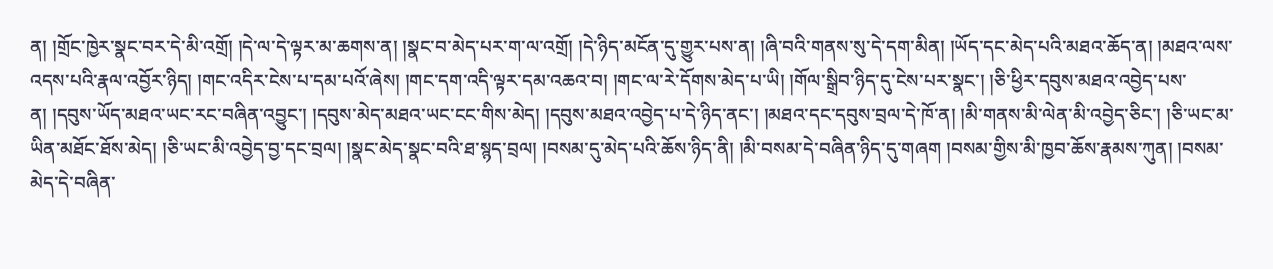ན། །གྲོང་ཁྱེར་སྣང་བར་དེ་མི་འགྲོ། །དེ་ལ་དེ་ལྟར་མ་ཆགས་ན། །སྣང་བ་མེད་པར་ག་ལ་འགྲོ། །དེ་ཉིད་མངོན་དུ་གྱུར་པས་ན། །ཞི་བའི་གནས་སུ་དེ་དག་མིན། །ཡོད་དང་མེད་པའི་མཐའ་ཆོད་ན། །མཐའ་ལས་འདས་པའི་རྣལ་འབྱོར་ཉིད། །གང་འདིར་ངེས་པ་དམ་པའོ་ཞེས། །གང་དག་འདི་ལྟར་དམ་འཆའ་བ། །གང་ལ་རེ་དོགས་མེད་པ་ཡི། །གོལ་སྒྲིབ་ཉིད་དུ་ངེས་པར་སྣང་། །ཅི་ཕྱིར་དབུས་མཐའ་འབྱེད་པས་ན། །དབུས་ཡོད་མཐའ་ཡང་རང་བཞིན་འབྱུང་། །དབུས་མེད་མཐའ་ཡང་ངང་གིས་མེད། །དབུས་མཐའ་འབྱེད་པ་དེ་ཉིད་ནང་། །མཐའ་དང་དབུས་བྲལ་དེ་ཁོ་ན། །མི་གནས་མི་ལེན་མི་འབྱེད་ཅིང་། །ཅི་ཡང་མ་ཡིན་མཐོང་ཐོས་མེད། །ཅི་ཡང་མི་འབྱེད་བྱ་དང་བྲལ། །སྣང་མེད་སྣང་བའི་ཐ་སྙད་བྲལ། །བསམ་དུ་མེད་པའི་ཆོས་ཉིད་ནི། །མི་བསམ་དེ་བཞིན་ཉིད་དུ་གཞག །བསམ་གྱིས་མི་ཁྱབ་ཆོས་རྣམས་ཀུན། །བསམ་མེད་དེ་བཞིན་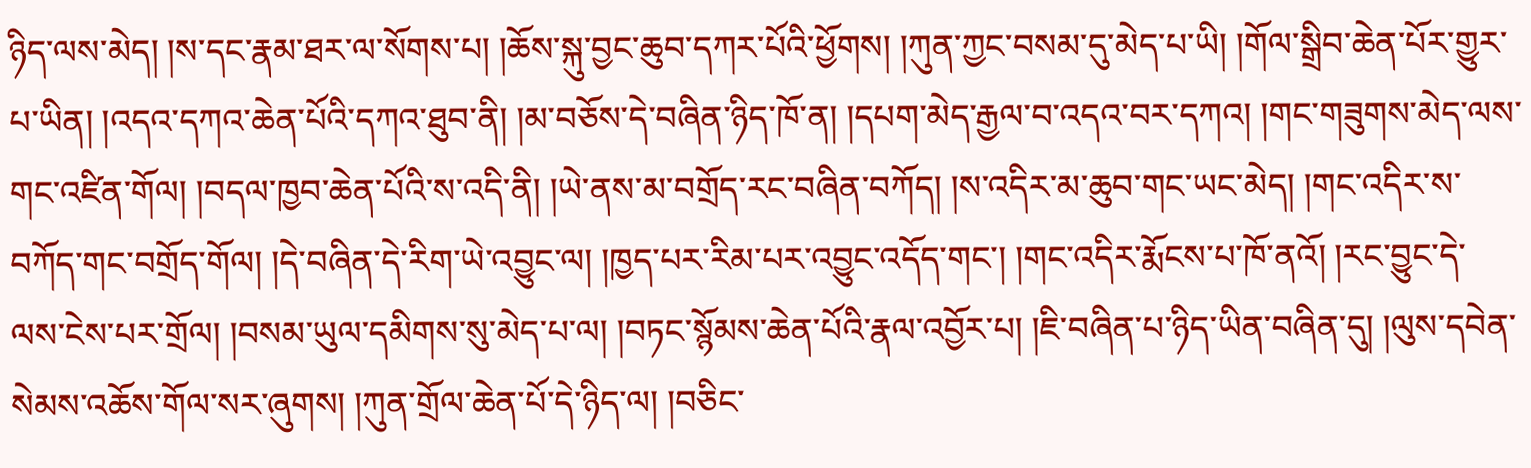ཉིད་ལས་མེད། །ས་དང་རྣམ་ཐར་ལ་སོགས་པ། །ཆོས་སྐུ་བྱང་ཆུབ་དཀར་པོའི་ཕྱོགས། །ཀུན་ཀྱང་བསམ་དུ་མེད་པ་ཡི། །གོལ་སྒྲིབ་ཆེན་པོར་གྱུར་པ་ཡིན། །འདའ་དཀའ་ཆེན་པོའི་དཀའ་ཐུབ་ནི། །མ་བཅོས་དེ་བཞིན་ཉིད་ཁོ་ན། །དཔག་མེད་རྒྱལ་བ་འདའ་བར་དཀའ། །གང་གཟུགས་མེད་ལས་གང་འཛིན་གོལ། །བདལ་ཁྱབ་ཆེན་པོའི་ས་འདི་ནི། །ཡེ་ནས་མ་བགྲོད་རང་བཞིན་བཀོད། །ས་འདིར་མ་ཆུབ་གང་ཡང་མེད། །གང་འདིར་ས་བཀོད་གང་བགྲོད་གོལ། །དེ་བཞིན་དེ་རིག་ཡེ་འབྱུང་ལ། །ཁྱད་པར་རིམ་པར་འབྱུང་འདོད་གང་། །གང་འདིར་རྨོངས་པ་ཁོ་ནའོ། །རང་བྱུང་དེ་ལས་ངེས་པར་གྲོལ། །བསམ་ཡུལ་དམིགས་སུ་མེད་པ་ལ། །བཏང་སྙོམས་ཆེན་པོའི་རྣལ་འབྱོར་པ། །ཇི་བཞིན་པ་ཉིད་ཡིན་བཞིན་དུ། །ལུས་དབེན་སེམས་འཆོས་གོལ་སར་ཞུགས། །ཀུན་གྲོལ་ཆེན་པོ་དེ་ཉིད་ལ། །བཅིང་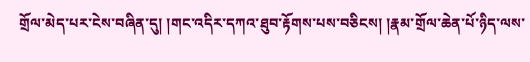གྲོལ་མེད་པར་ངེས་བཞིན་དུ། །གང་འདིར་དཀའ་ཐུབ་རྟོགས་པས་བཅིངས། །རྣམ་གྲོལ་ཆེན་པོ་ཉིད་ལས་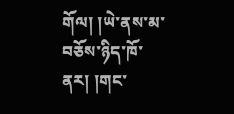གོལ། །ཡེ་ནས་མ་བཅོས་ཉིད་ཁོ་ནར། །གང་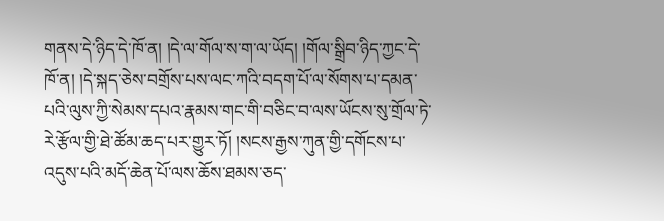གནས་དེ་ཉིད་དེ་ཁོ་ན། །དེ་ལ་གོལ་ས་ག་ལ་ཡོད། །གོལ་སྒྲིབ་ཉིད་ཀྱང་དེ་ཁོ་ན། །དེ་སྐད་ཅེས་བགྲོས་པས་ལང་ཀའི་བདག་པོ་ལ་སོགས་པ་དམན་པའི་ལུས་ཀྱི་སེམས་དཔའ་རྣམས་གང་གི་བཅིང་བ་ལས་ཡོངས་སུ་གྲོལ་ཏེ་རེ་རྩོལ་གྱི་ཐེ་ཚོམ་ཆད་པར་གྱུར་ཏོ། །སངས་རྒྱས་ཀུན་གྱི་དགོངས་པ་འདུས་པའི་མདོ་ཆེན་པོ་ལས་ཆོས་ཐམས་ཅད་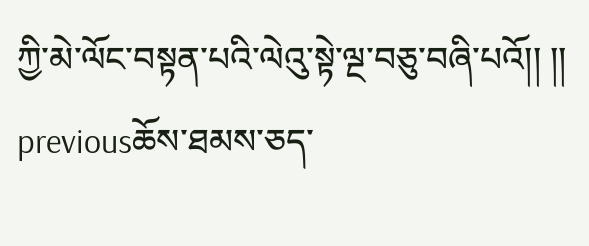ཀྱི་མེ་ལོང་བསྟན་པའི་ལེའུ་སྟེ་ལྔ་བཅུ་བཞི་པའོ།། །།
previousཆོས་ཐམས་ཅད་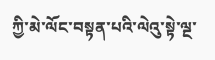ཀྱི་མེ་ལོང་བསྟན་པའི་ལེའུ་སྟེ་ལྔ་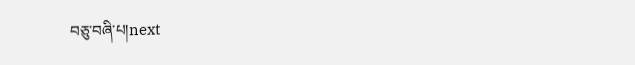བཅུ་བཞི་པ།next